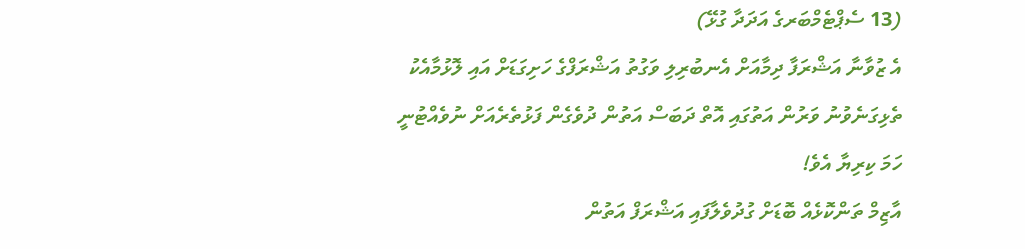(13 ސެޕްޓެމްބަރގެ އަދަދާ ގުޅޭ)
އެ ޒުވާނާ އަޝްރަފާ ދިމާއަށް އެނބުރިލި ވަގުތު އަޝްރަފްގެ ހަށިގަޑަށް އައި ލޮޅުމާއެކު ތެޅިގަނެވުނު ވަރުން އަތުގައި އޮތް ދަބަސް އަތުން ދުވެގެން ފަޅުތެރެއަށް ނުވެއްޓުނީ ހަމަ ކިރިޔާ އެވެ!
އާޒިމް ތަންކޮޅެއް ބޮޑަށް ގުދުވެލާފައި އަޝްރަފް އަތުން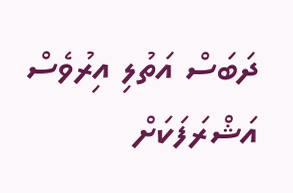ދަބަސް އަތުލި އިރުވެސް އަޝްރަފަކަށް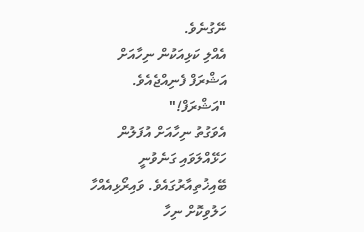ނޭގުނެވެ.
އެއްލި ކަޅިއަކުން ނިހާއަށް އަޝްރަފް ފެނިއްޖެއެވެ.
"އަޝްރަފް!"
އެވަގުތު ނިހާއަށް އުފަލުން ހަޅޭއްލަވައި ގަނެވުނީ ބޭއިޚުތިއާރުގައެވެ. ވައިރޯޅިއެއްހާ ހަލުވިކޮށް ނިހާ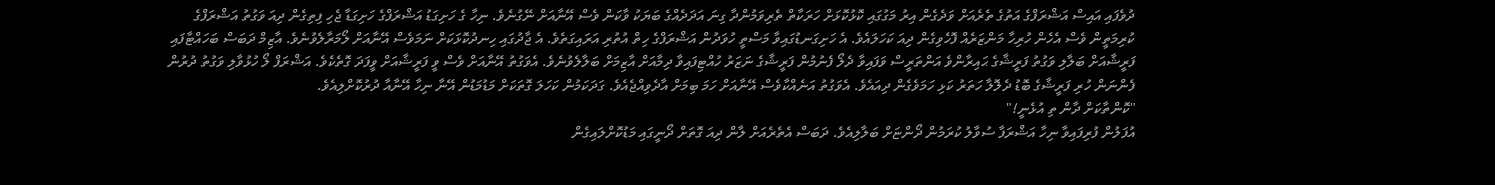ދުވެފައި އައިސް އަޝްރަފްގެ އަތުގެ ތެރެއަށް ވަދެގެން އިރު މަގުގައި ކޮޅުކޮޅަށް ހަރަކާތް ތެރިވަމުންދާ ގިނަ އަދަދެއްގެ ބަޔަކު ވާކަން ވެސް އޭނާއަށް ނޭގުނެވެ. ނިހާ ގެ ހަށިގަޑު އަޝްރަފްގެ ހަށިގަޑާ ޖެހި ފިތިގެން ދިއަ ވަގުތު އަޝްރަފްގެ ކުރިމަތީން ވެސް އެހެން ހުރިހާ މަންޒަރެއް ފޮހެވިގެން ދިއަ ކަހަލައެވެ. އެ ހަށިގަނޑުގައިވާ މަސްތީ ހުވަދުން އަޝްރަފްގެ ހިތް އުތުރި އަރައިގަތެވެ. އެ ޖާދުގައި ހިނދުކޮޅަކަށް ނަމަވެސް އޭނާއަށް ލޯމަރާލެވުނެވެ. އާޒިމް ދަބަސް ބަހައްޓާފައި ފަރީޝާއަށް ބަލާލި ވަގުތު ފަރީޝާގެ ޙައިރާންވެ އަންތަރީސް ވަފައިވާ ދެލޯ ފެނުމުން ފަރީޝާގެ ނަޒަރު ހުއްޓިފައިވާ ދިމާއަށް އާޒިމަށް ބަލާލެވުނެވެ. އެވަގުތު އޭނާއަށް ވެސް ވީ ފަރީޝާއަށް ވީފަދަ ގޮތެކެވެ. އަޝްރަފް ލޯ ހުޅުވާލި ވަގުތު ދުރުން ފެންނަން ހުރި ފަރީޝާގެ ބޮޑު ދެލޮލާ ހަތަރު ކަޅި ހަމަވެގެން ދިއައެވެ. އެވަގުތު އަނެއްކާވެސް އޭނާއަށް ހަމަ ބިމަށް އާދެވިއްޖެއެވެ. ގަދަކަމުން ކަހަލަ ގޮތަކަށް މަޑުމަޑުން އޭނާ ނިހާ އޭނާއާ ދުރުކޮށްލިއެވެ.
"ކޮންތާކަށް ދާން ތި އުޅެނީ!"
އުފަލުން ފުރިފައިވާ ނިހާ އަޝްރަފާ ސުވާލު ކުރަމުން ދޯންޏަށް ބަލާލިއެވެ. ދަބަސް އެތެރެއަށް ލާން ދިއަ ގޮތަށް ދޯނީގައި މަޑުކޮށްލައިގެން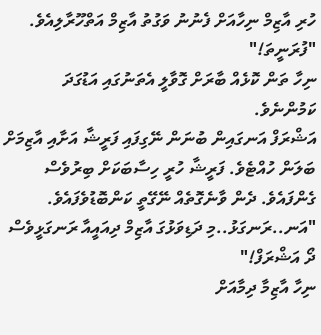ހުރި އާޒިމް ނިހާއަށް ފެނުނު ވަގުތު އާޒިމް އަތްހޫރާލިއެވެ.
"ފުރަނީތަ!"
ނިހާ ތަން ކޮޅެއް ބާރަށް ގޮވާލީ އެތަނުގައި އަޑުގަދަ ކަމުންނެވެ.
އަޝްރަފް އަނގައިން ބުނަން ނޭގިފައި ފަރީޝާ އަށާއި އާޒިމަށް ބަލަން ހުއްޓެވެ. ފަރީޝާ ހުރީ ހިސާބަކަށް ބިރުވެސް ގެންފައެވެ. ދެން ވާނެގޮތެއް ނޭގޭތީ ކަންބޮޑުވެފައެވެ.
"އަނ..ރަނގަޅު..މި ދަޑިވަޅުގަ އާޒިމް ދިއައީއާ ރަނގަޅީވެސް ދޯ އަޝްރަފް!"
ނިހާ އާޒިމާ ދިމާއަށް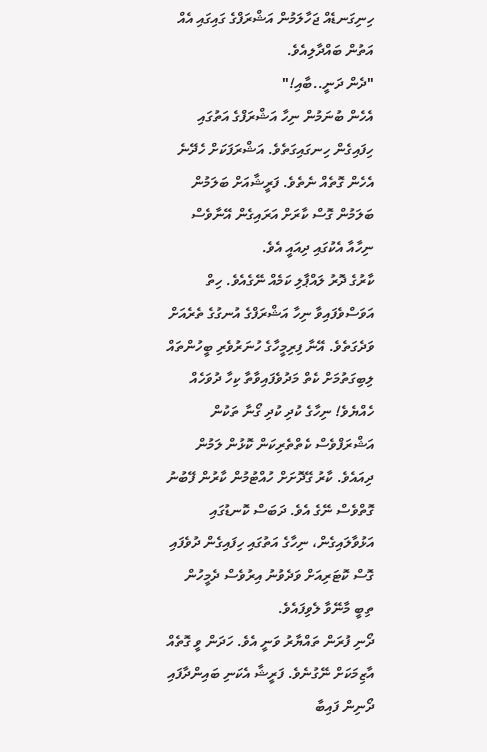ހިނިގަނޑެއް ޖަހާލަމުން އަޝްރަފްގެ ގައިގައި އެއް އަތުން ބައްދާލިއެވެ.
"ދެން ދަނީ..ބާއި!"
އެހެން ބުނަމުން ނިހާ އަޝްރަފްގެ އަތުގައި ހިފައިގެން ހިނގައިގަތެވެ. އަޝްރަފަކަށް ހެދޭނެ އެހެން ގޮތެއް ނެތެވެ. ފަރީޝާއަށް ބަލަމުން ބަލަމުން ގޮސް ކާރަށް އަރައިގެން އޭނާވެސް ނިހާއާ އެކުގައި ދިއައީ އެވެ.
ކާރުގެ ދޮރު ލައްޕާލި ކަމެއް ނޭގެއެވެ. ހިތް އަވަސްވެފައިވާ ނިހާ އަޝްރަފްގެ އުނގުގެ ތެރެއަށް ވަދެގަތެވެ. އޭނާ ފިރިމީހާގެ ހުނަރުވެރި ބީހުންތައް ލިބިގަތުމަށް ކެތް މަދުވެފައިވާތާ ކިހާ ދުވަހެއް ހެއްޔެވެ! ނިހާގެ ކުދި ކުދި ގޯނާ ތަކުން އަޝްރަފްވެސް ކެތްތެރިކަން ކޮޅުން ލަމުން ދިއައެވެ. ކާރު ގޭދޮށަށް ހުއްޓުމުން ކާރުން ފޭބުނު ގޮތްވެސް ނޭގެ އެވެ. ދަބަސް ކޮނޑުގައި އަޅުވާލައިގެން، ނިހާގެ އަތުގައި ހިފައިގެން ދުވެފައި ގޮސް ކޮޓަރިއަށް ވަދެވުނު އިރުވެސް ދެމީހުން ތިބީ މާނޭވާ ލެވިފައެވެ.
ދޯނި ފުރަން ތައްޔާރު ވަނީ އެވެ. ހަދަން ވީ ގޮތެއް އާޒިމަކަށް ނޭގުނެވެ. ފަރީޝާ އެކަނި ބައިންދާފައި ދޯނިން ފައިބާ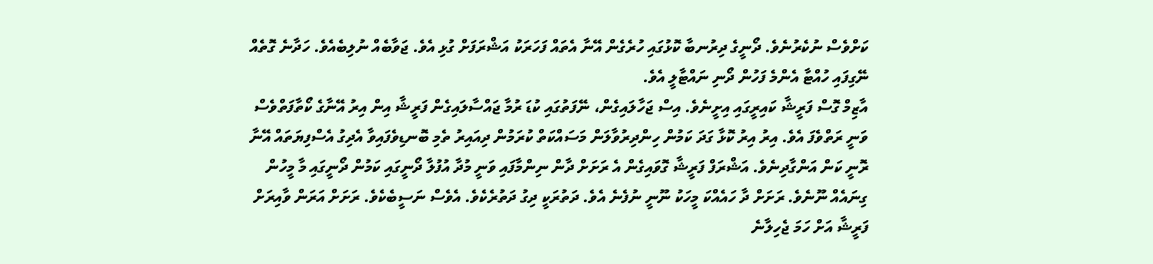ކަށްވެސް ނުކެރުނެވެ. ދޯނީގެ ދިރުނބާ ކޮޅުގައި ހުރެގެން އޭނާ އެތައް ފަހަރަކު އަޝްރަފަށް ގުޅި އެވެ. ޖަވާބެއް ނުލިބެއެވެ. ހަދާނެ ގޮތެއް ނޭގިފައި ހުއްޓާ އެންމެ ފަހުން ދޯނި ނައްޓާލީ އެވެ.
އާޒިމް ގޮސް ފަރީޝާ ކައިރީގައި އިށީނެވެ. އިސް ޖަހާލައިގެން، ނޭފަތުގައި ކުޑަ ރުމާ ޖައްސާލައިގެން ފަރީޝާ އިން އިރު އޭނާގެ ކޯތާފަތްވެސް ވަނީ ރަތްވެފަ އެވެ. އިރު އިރު ކޮޅާ ގަދަ ކަމުން ހިންދިރުވާލަން މަސައްކަތް ކުރަމުން ދިއައިރު ތެމި ބޮނޑިވެފައިވާ އެދިގު އެސްފިޔަތައް އޭނާ ރޮނީ ކަން އަންގާދިނެވެ. އަޝްރަފް ފަރީޝާ ގޮވައިގެން އެ ރަށަށް ދާން ނިންމާފައި ވަނީ މުދާ އުފުލާ ދޯނީގައި ކަމުން ދޯނީގައި މާ މީހުން ގިނައެއް ނޫނެވެ. ރަށަށް ދާ ހައެއްކަ މީހަކު ނޫނީ ނުފެނެ އެވެ. ދަތުރަކީ ދިގު ދަތުރެކެވެ. އެވެސް ނަސީބެކެވެ. ރަށަށް އަރަން ވާއިރަށް ފަރީޝާ އަށް ހަމަ ޖެހިލާނެ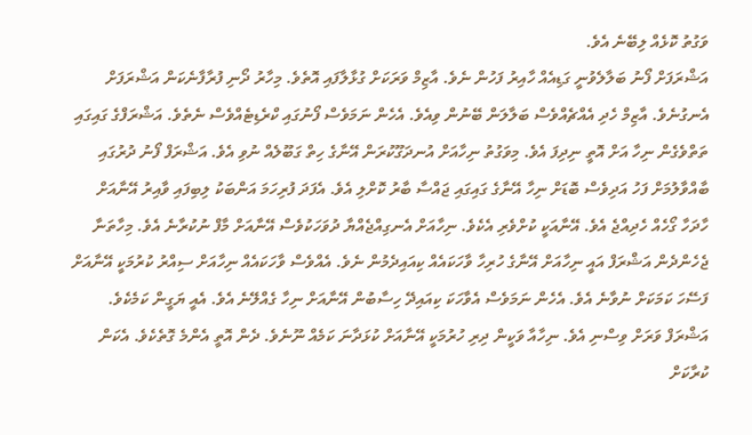ވަގުތު ކޮޅެއް ލިބޭނެ އެވެ.
އަޝްރަފަށް ފޯނު ބަލާލެވުނީ ގަޑިއެއް ހާއިރު ފަހުން ނެވެ. އާޒިމް ވަރަކަށް ގުޅާލާފައި އޮތެވެ. މިހާރު ދޯނި ފުރާފާނެކަން އަޝްރަފަށް އެނގުނެވެ. އާޒިމް ހެދި އެއްޗެއްވެސް ބަލާލަން ބޭނުން ވިއެވެ. އެހެން ނަމަވެސް ފޯނުގައި ކްރެޑިޓެއްވެސް ނެތެވެ. އަޝްރަފްގެ ގައިގައި ތަތްވެގެން ނިހާ އަށް އޮތީ ނިދިފަ އެވެ. މިވަގުތު ނިހާއަށް އުނދަގޫކުރަން އޭނާގެ ހިތް ގަބޫލެއް ނުވި އެވެ. އަޝްރަފް ފޯނު ދުރުގައި ބާއްވާލުމަށް ފަހު އަދިވެސް ބޮޑަށް ނިހާ އޭނާގެ ގައިގައި ޖައްސާ ބާރު ކޮށްލި އެވެ. އެފަދަ ފުރިހަމަ އަންބަކު ލިބިފައި ވާއިރު އޭނާއަށް ހާދަހާ ގޯހެއް ހެދިއްޖެ އެވެ. އޭނާއަކީ ކުށްވެރި އެކެވެ. ނިހާއަށް އެނގިއްޖެއްޔާ ދުވަހަކުވެސް އޭނާއަށް މާފް ނުކުރާނެ އެވެ. މިހާތަނާ ޖެހެންދެން އަޝްރަފް އައީ ނިހާއަށް އޭނާގެ ހުރިހާ ވާހަކައެއް ކިއައިދެމުން ނެވެ. އެއްވެސް ވާހަކައެއް ނިހާއަށް ސިއްރު ކުރުމަކީ އޭނާއަށް ފަސޭހަ ކަމަކަށް ނުވާނެ އެވެ. އެހެން ނަމަވެސް އެވާހަކަ ކިއައިދޭ ހިސާބުން އޭނާއަށް ނިހާ ގެއްލޭނެ އެވެ. އެއީ ޔަގީން ކަމެކެވެ. އަޝްރަފް ވަރަށް ވިސްނި އެވެ. ނިހާއާ ވަކީން ދިރި ހުރުމަކީ އޭނާއަށް ކުޅަދާނަ ކަމެއް ނޫނެވެ. ދެން އޮތީ އެންމެ ގޮތެކެވެ. އެކަން ކުރާކަށް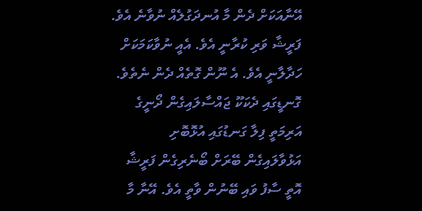އޭނާއަކަށް ދެން މާ އުނދަގުލެއް ނުވާނެ އެވެ. ފަރީޝާ ވަރި ކުރާނީ އެވެ. އެއީ ނުވާކަމަކަށް ހަދާލާނީ އެވެ. އެ ނޫން ގޮތެއް ދެން ނެތެވެ.
ގޮނޑީގައި ދެކަކޫ ޖައްސާލައިގެން ދޯނީގެ އަރިމަތީ ފިލާ ގަނޑުގައި އުޅޮބޮށި އަޅުވާލައިގެން ބޭރަށް ބޯނެރިގެން ފަރީޝާ އޮތީ ސާފު ވައި ބޭނުން ވާތީ އެވެ. އޭނާ މާ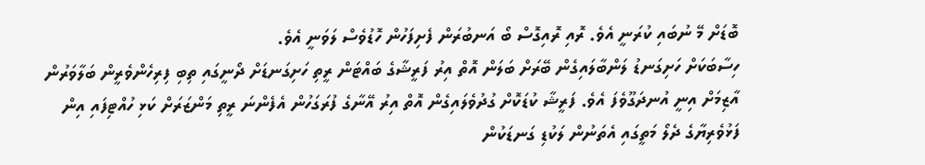ބޮޑަށް މޭ ނުބައި ކުރަނީ އެވެ. ރޮއި ރޮއިގޮސް ބޯ އަނބުރަން ފެށިފަހުން ހޮޑުވެސް ލަވަނީ އެވެ.
ހިސާބަކަށް ހަށިގަނޑު ލަންބާލައިގެން ބޭރަށް ބަލަން އޮތް އިރު ފަރީޝާގެ ބައްޓަން ރީތި ހަށިގަނޑަށް ދޯނީގައި ތިބި ފިރިހެންވެރީން ބަލާވަރުން އާޒިމަށް އިނީ އުނދަގޫވެފަ އެވެ. ފަރީޝާ ކުޑަކޮށް ގުދުވެލައިގެން އޮތް އިރު އޭނާގެ ފުރަގަހުން އެފެންނަ ރީތި މަންޒަރަށް ކަޅި ހުއްޓިފައި އިން ފަޅުވެރިޔާގެ ދެލޯ މަތީގައި އެތަނުން ލަކުޑި ގަނޑަކުން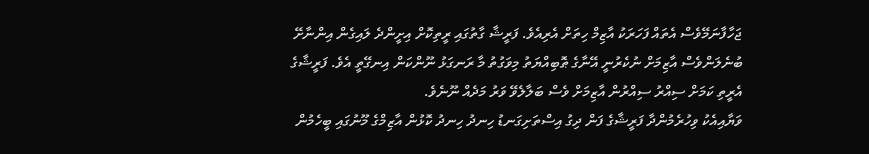ޖަހާފާނަމޭވެސް އެތައް ފަހަރަކު އާޒިމް ހިތަށް އެރިއެވެ. ފަރީޝާ ގާތުގައި ރީތިކޮށް އިށީންދެ ލައިގެން އިންނާށޭ ބުނެލަންވެސް އާޒިމަށް ނުކެރުނީ އޭނާގެ ޠޮބިއްޔަތު މިވަގުތު މާ ރަނގަޅު ނޫންކަން އިނގޭތީ އެވެ. ފަރީޝާގެ އެރީތި ކަމަށް ސިއްރު ސިއްރުން އާޒިމަށް ވެސް ބަލާލެވޭ ވަރު މަދެއް ނޫނެވެ.
ވަޔާއިއެކު ވިހުރެމުންދާ ފަރީޝާގެ ފަން ދިގު އިސްތަށިގަނޑު ހިނދު ހިނދު ކޮޅުން އާޒިމްގެ މޫނުގައި ބީހެމުން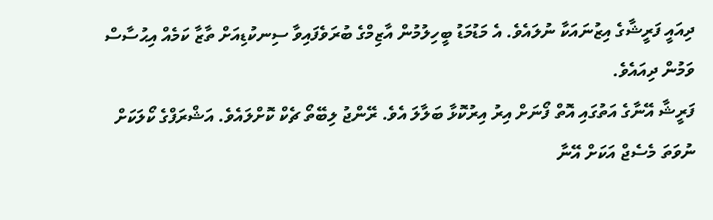ދިއައީ ފަރީޝާގެ އިޒުނައަކާ ނުލައެވެ. އެ މަޑުމަޑު ބީހިލުމުން އާޒިމްގެ ބުރަވެފައިވާ ސިނކުޑިއަށް ތާޒާ ކަމެއް އިޙުސާސް ވަމުން ދިއައެވެ.
ފަރީޝާ އޭނާގެ އަތުގައި އޮތް ފޯނަށް އިރު އިރުކޮޅާ ބަލާލަ އެވެ. ރޭންޖު ލިބޭތޯ ޗެކް ކޮށްލައެވެ. އަޝްރަފްގެ ކޯލަކަށް ނުވަތަ މެސެޖް އަކަށް އޭނާ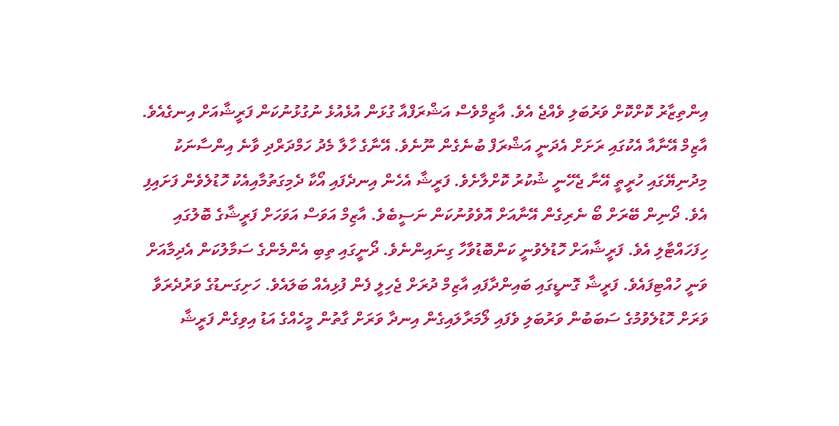އިންތިޒާރު ކޮށްކޮށް ވަރުބަލި ވެއްޖެ އެވެ. އާޒިމްވެސް އަޝްރަފްއާ ގުޅަން އުޅެއުޅެ ނުގުޅުނުކަން ފަރީޝާއަށް އިނގެއެވެ. އާޒިމް އޭނާއާ އެކުގައި ރަށަށް އެދަނީ އަޝްރަފް ބުނެގެން ނޫނެވެ. އޭނާގެ ހާލާ މެދު ހަމްދަރްދި ވާނެ އިންސާނަކު މިދުނިޔޭގައި ހުރީތީ އޭނާ ޖެހޭނީ ޝުކުރު ކޮށްލާށެވެ. ފަރީޝާ އެހެން އިނދެފައި އޯކާ ދެމިގަތުމާއިއެކު ހޮޑުލެވެން ފަށައިފި އެވެ. ދޯނިން ބޭރަށް ބޯ ނެރިގެން އޭނާއަށް އޮވެވުނުކަން ނަސީބެވެ. އާޒިމް އަވަސް އަވަހަށް ފަރީޝާގެ ބޮލުގައި ހިފަހައްޓާލި އެވެ. ފަރީޝާއަށް ހޮޑުލެވުނީ ކަންބޮޑުވާހާ ގިނައިންނެވެ. ދޯނީގައި ތިބި އެންމެންގެ ސަމާލުކަން އެދިމާއަށް ވަނީ ހުއްޓިފައެވެ. ފަރީޝާ ގޮނޑީގައި ބައިންދާފައި އާޒިމް ދުރަށް ޖެހިލީ ފެން ފުޅިއެއް ބަލައެވެ. ހަށިގަނޑުގެ ވަރުދެރަވާ ވަރަށް ހޮޑުލެވުމުގެ ސަބަބުން ވަރުބަލި ވެފައި ލޯމަރާލައިގެން އިނދާ ވަރަށް ގާތުން މީހެއްގެ އަޑު އިވިގެން ފަރީޝާ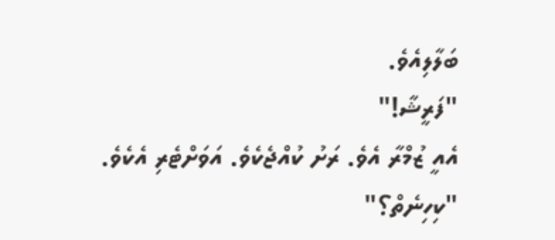ބަލާލިއެވެ.
"ފަރީޝާ!"
އެއީ ޒުމްރާ އެވެ. ރަށު ކުއްޖެކެވެ. އަވަށްޓެރި އެކެވެ.
"ކިހިނެތް؟"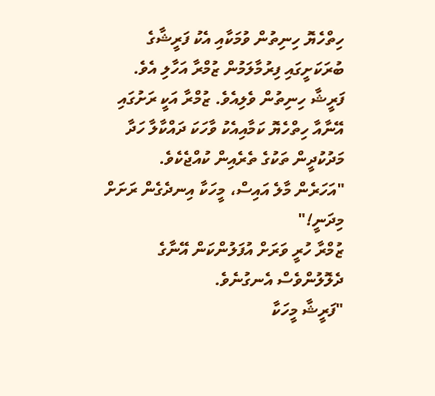ހިތްހެޔޮ ހިނިތުން ވުމަކާއި އެކު ފަރީޝާގެ ބުރަކަށީގައި ފިރުމާލަމުން ޒުމްރާ އަހާލި އެވެ. ފަރީޝާ ހިނިތުން ވެލިއެވެ. ޒުމްރާ އަކީ ރަށުގައި އޭނާއާ ހިތްހެޔޮ ކަމާއިއެކު ވާހަކަ ދައްކާލާ ހަދާ މަދުކުދީން ތަކުގެ ތެރެއިން ކުއްޖެކެވެ.
"އަހަރެން މާލެ އައިސް، މީހަކާ އިނދެގެން ރަށަށް މިދަނީ!"
ޒުމްރާ ހުރީ ވަރަށް އުފަލުންކަން އޭނާގެ ދެލޮލުންވެސް އެނގުނެވެ.
"ފަރީޝާ މީހަކާ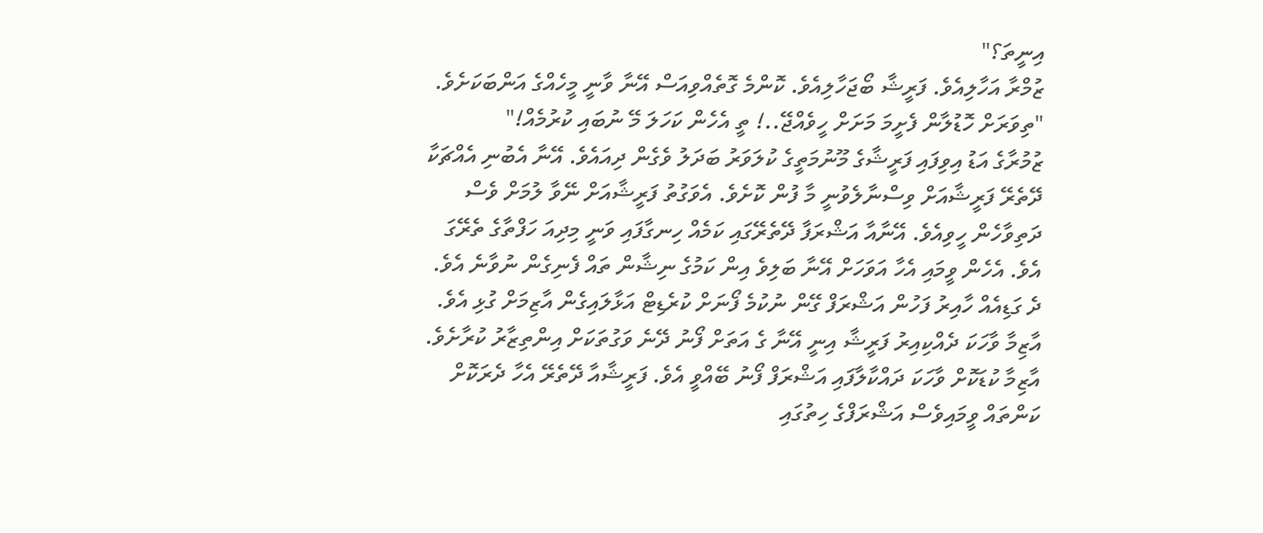އިނީތަ؟"
ޒުމްރާ އަހާލިއެވެ. ފަރީޝާ ބޯޖަހާލިއެވެ. ކޮންމެ ގޮތެއްވިއަސް އޭނާ ވާނީ މީހެއްގެ އަންބަކަށެވެ.
"ތިވަރަށް ހޮޑުލާން ފެށީމަ މަށަށް ހީވެއްޖޭ..! ތީ އެހެން ކަހަލަ މޭ ނުބައި ކުރުމެއް!"
ޒުމުރާގެ އަޑު އިވިފައި ފަރީޝާގެ މޫނުމަތީގެ ކުލަވަރު ބަދަލު ވެގެން ދިއައެވެ. އޭނާ އެބުނި އެއްޗަކާ ދޭތެރޭ ފަރީޝާއަށް ވިސްނާލެވުނީ މާ ފުން ކޮށެވެ. އެވަގުތު ފަރީޝާއަށް ނޭވާ ލުމަށް ވެސް ދަތިވާހެން ހީވިއެވެ. އޭނާއާ އަޝްރަފާ ދޭތެރޭގައި ކަމެއް ހިނގާފައި ވަނީ މިދިއަ ހަފްތާގެ ތެރޭގަ އެވެ. އެހެން ވީމައި އެހާ އަވަހަށް އޭނާ ބަލިވެ އިން ކަމުގެ ނިޝާން ތައް ފެނިގެން ނުވާނެ އެވެ.
ދެ ގަޑިއެއް ހާއިރު ފަހުން އަޝްރަފް ގޭން ނުކުމެ ފޯނަށް ކުރެޑިޓް އަޅާލައިގެން އާޒިމަށް ގުޅި އެވެ. އާޒިމާ ވާހަކަ ދެއްކިއިރު ފަރީޝާ އިނީ އޭނާ ގެ އަތަށް ފޯނު ދޭނެ ވަގުތަކަށް އިންތިޒާރު ކުރާށެވެ. އާޒިމާ ކުޑަކޮށް ވާހަކަ ދައްކާލާފައި އަޝްރަފް ފޯނު ބޭއްވީ އެވެ. ފަރީޝާއާ ދޭތެރޭ އެހާ ދެރަކޮށް ކަންތައް ވީމައިވެސް އަޝްރަފްގެ ހިތުގައި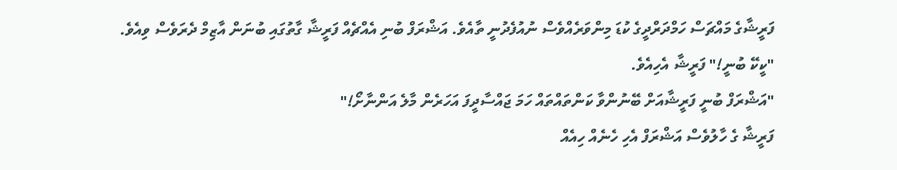ފަރީޝާގެ މައްޗަސް ހަމްދަރްދީގެ ކުޑަ މިންވަރެއްވެސް ނުއުފެދުނީ ތާއެވެ. އަޝްރަފް ބުނި އެއްޗެއް ފަރީޝާ ގާތުގައި ބުނަން އާޒިމް ދެރަވެސް ވިއެވެ.
"ކީކޭ ބުނީ!" ފަރީޝާ އެހިއެވެ.
"އަޝްރަފް ބުނީ ފަރީޝާއަށް ބޭނުންވާ ކަންތައްތައް ހަމަ ޖައްސާދީފަ އަހަރެން މާލެ އަންނާށޯ!"
ފަރީޝާ ގެ ހާލުވެސް އަޝްރަފް އެހި ހެނެއް ހިއެއް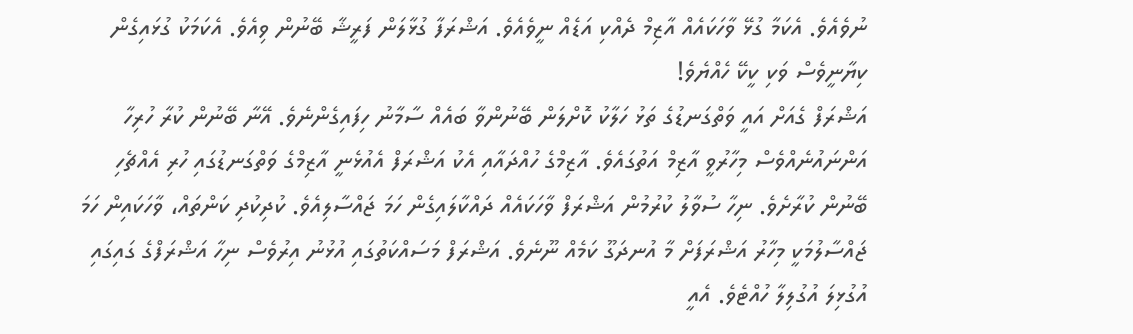ނުވެއެވެ. އެކަމާ ގުޅޭ ވާހަކައެއް އާޒިމް ދެއްކި އަޑެއް ނީވެއެވެ. އަޝްރަފާ ގުޅާލަން ފަރީޝާ ބޭނުން ވިއެވެ. އެކަމަކު ގުޅައިގެން ކިޔާނީވެސް ވަކި ކީކޭ ހެއްޔެވެ!
އަޝްރަފް ގެއަށް އައީ ވަތްގަނޑުގެ ތަޅު ހަލާކު ކޮށްލަން ބޭނުންވާ ބައެއް ސާމާނު ހިފައިގެންނެވެ. އޭނާ ބޭނުން ކުރާ ހުރިހާ އަންނައުނެއްވެސް މިހާރުވީ އާޒިމް އަތުގައެވެ. އާޒިމްގެ ހުއްދައާއި އެކު އަޝްރަފް އެއުޅެނީ އާޒިމްގެ ވަތްގަނޑުގައި ހުރި އެއްޗެހި ބޭނުން ކުރާށެވެ. ނިހާ ސުވާލު ކުރުމުން އަޝްރަފް ވާހަކައެއް ދައްކާލައިގެން ހަމަ ޖައްސާލިއެވެ. ކުދިކުދި ކަންތައް، ވާހަކައިން ހަމަ ޖައްސާލުމަކީ މިހާރު އަޝްރަފަށް މާ އުނދަގޫ ކަމެއް ނޫނެވެ. އަޝްރަފް މަސައްކަތުގައި އުޅުނު އިރުވެސް ނިހާ އަޝްރަފްގެ ގައިގައި އުގުޅިލަ އުގުލިލާ ހުއްޓެވެ. އެއީ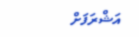އަޝްރަފަށް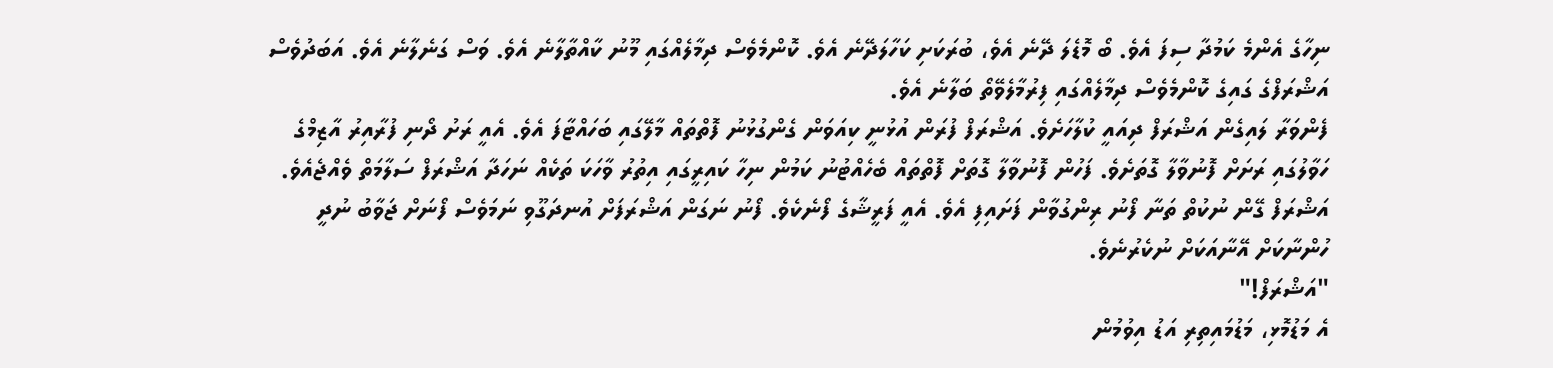ނިހާގެ އެންމެ ކަމުދާ ސިފަ އެވެ. ބޯ މޮޑެލަ ދޭނެ އެވެ، ބުރަކަށި ކަހާލަދޭނެ އެވެ. ކޮންމެވެސް ދިމާލެއްގައި މޫނު ކާއްތާލާނެ އެވެ. ވަސް ގަނެލާނެ އެވެ. އަބަދުވެސް އަޝްރަފްގެ ގައިގެ ކޮންމެވެސް ދިމާލެއްގައި ފިރުމާލެވޭތޯ ބަލާނެ އެވެ.
ފެންވަރާ ލައިގެން އަޝްރަފް ދިއައީ ކުލާހަށެވެ. އަޝްރަފް ފުރަން އުޅުނީ ކިއަވަން ގެންގުޅުނު ފޮތްތައް މާލޭގައި ބަހައްޓާފަ އެވެ. އެއީ ރަށު ދޯނި ފުރާއިރު އާޒިމްގެ ހަވާލުގައި ރަށަށް ފޮނުވާލާ ގޮތަށެވެ. ފަހުން ފޮނުވާލާ ގޮތަށް ފޮތްތައް ބެހެއްޓުނު ކަމުން ނިހާ ކައިރީގައި އިތުރު ވާހަކަ ތަކެއް ނަހަދާ އަޝްރަފް ސަލާމަތް ވެއްޖެއެވެ.
އަޝްރަފް ގޭން ނުކުތް ތަނާ ފޯނު ރިންގުވާން ފަށައިފި އެވެ. އެއީ ފަރީޝާގެ ފޯނެކެވެ. ފޯނު ނަގަން އަޝްރަފަށް އުނދަގޫވި ނަމަވެސް ފޯނަށް ޖަވާބު ނުދީ ހުންނާކަށް އޭނާއަކަށް ނުކެރުނެވެ.
"އަޝްރަފް!"
އެ މަޑުމޮޅި، މަޑުމައިތިރި އަޑު އިވުމުން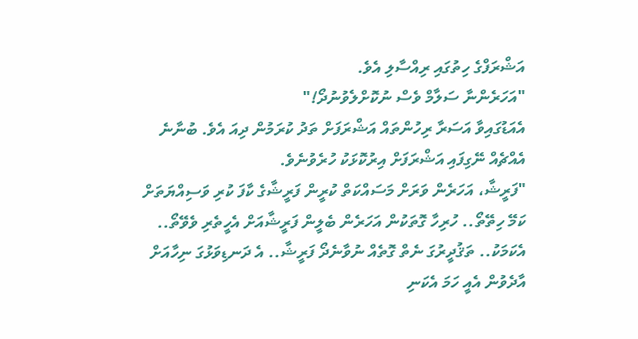އަޝްރަފްގެ ހިތުގައި ރިއްސާލި އެވެ.
"އަހަރެންނާ ސަލާމް ވެސް ނުކޮށްލެވުނުދޯ!"
އެއަޑުގައިވާ އަސަރާ ރިހުންތައް އަޝްރަފަށް ތަދު ކުރަމުން ދިއަ އެވެ. ބުނާނެ އެއްޗެއް ނޭގިފައި އަޝްރަފަށް އިރުކޮޅަކު ހުރެވުނެވެ.
"ފަރީޝާ، އަހަރެން ވަރަށް މަސައްކަތް ކުރީން ފަރީޝާގެ ކާފަ ކުރި ވަސިއްޔަތަށް ކަމޭ ހިތޭތޯ.. ހުރިހާ ގޮތަކުން އަހަރެން ބެލީން ފަރީޝާއަށް އެހީތެރި ވެވޭތޯ.. އެކަމަކު.. ތަޤުދީރުގަ ނެތް ގޮތެއް ނުވާނެދޯ ފަރީޝާ.. އެ ދަނޑިވަޅުގަ ނިހާއަށް އާދެވުން އެއީ ހަމަ އެކަނި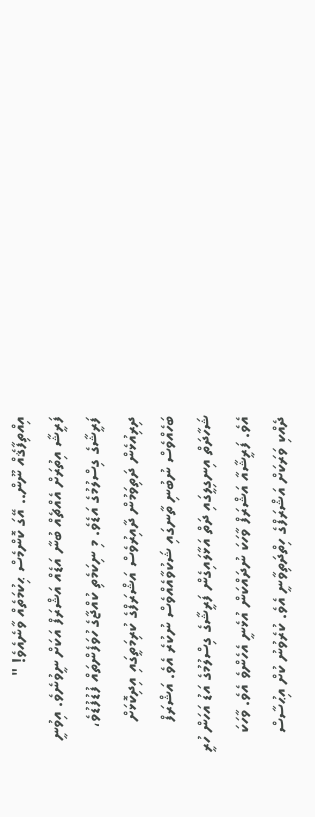އިއްތިފާޤެއް ނޫން.. އޭގަ ކޮންމެސް ޙިކުމަތެއް ވާނެއެވެ! "
ފަރީޝާ އިތުރަށް އެއްޗެއް ބުނާ އަޑެއް އަޝްރަފް އަކަށް ނީވުނެވެ. އިވުނީ ފަރީޝާގެ ގިސްލުމުގެ އަޑެވެ. މި ނިކަމެތި ކުއްޖާގެ ހުވަފެންތައް ފުޑުފުޑުވެ، ދިރިއުޅެން ދަތިވަމުން ދާއިރުވެސް އަޝްރަފްގެ ކުރިމަތީގައި އިދިކޮޅަށް ބަހެއްވެސް ނުބުނި ތާނގައި ޝަކުވާއެއްވެސް ނުކުރެ އެވެ. އަޝްރަފް ޝަހާދަތް އިނގިލީގައި ދަތް އަޅާލައިގެން ފަރީޝާގެ ގިސްލުމުގެ އަޑު އަހަން ހުރީ އެވެ. ފަރީޝާއާ އަޝްރަފް ވާހަކަ ނުދައްކަން އުޅެނީ އެހެންވެ އެވެ. ވާހަކަ ދެއްކި ވަރަކަށް އަޝްރަފްގެ ހިތްދަތިވާނީ އެވެ. ކުރެވުނު ކުށް އިޙުސާސް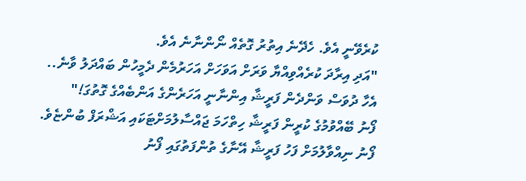ކުރެވޭނީ އެވެ. ހެދޭނެ އިތުރު ގޮތެއް ނޯންނާނެ އެވެ.
"އަދި އިރާދަ ކުރެއްވިއްޔާ ވަރަށް އަވަހަށް އަހަރުމެން ދެމީހުން ބައްދަލު ވާނެ.. އެހާ ދުވަސް ވަންދެން ފަރީޝާ އިންނާނީ އަހަރެންގެ އަންބެއްގެ ގޮތުގަ!"
ފޯނު ބޭއްވުމުގެ ކުރީން ފަރީޝާ ހިތްހަމަ ޖައްސާލުމަށްޓަކައި އަޝްރަފް ބުންޏެވެ.
ފޯނު ނިއްވާލުމަށް ފަހު ފަރީޝާ އޭނާގެ ތުންފަތުގައި ފޯނު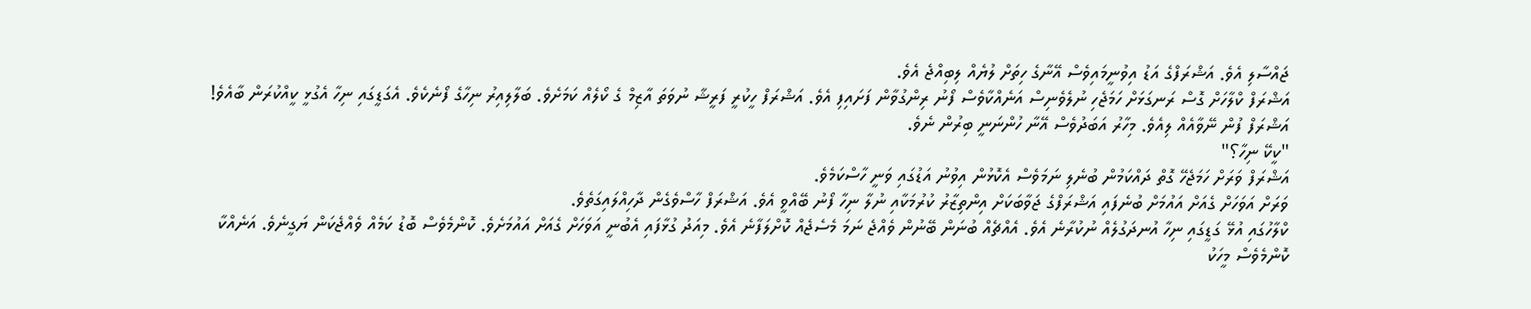ޖައްސާލި އެވެ. އަޝްރަފްގެ އަޑު އިވުނީމައިވެސް އޭނާގެ ހިތަށް ލުޔެއް ލިބިއްޖެ އެވެ.
އަޝްރަފް ކްލާހަށް ގޮސް ރަނގަޅަށް ހަމަޖެހި ނުލެވެނިސް އަނެއްކާވެސް ފޯނު ރިންގުވާން ފަށައިފި އެވެ. އަޝްރަފް ހީކުރީ ފަރީޝާ ނުވަތަ އާޒިމް ގެ ކޯލެއް ކަމަށެވެ. ބަލާލިއިރު ނިހާގެ ފޯނެކެވެ. އެގަޑީގައި ނިހާ އެގުޅީ ކީއްކުރަން ބާއެވެ! އަޝްރަފް ފުން ނޭވާއެއް ލިއެވެ. މިހާރު އަބަދުވެސް އޭނާ ހުންނަނީ ބިރުން ނެވެ.
"ކީކޭ ނިހާ؟"
އަޝްރަފް ވަރަށް ހަމަޖެހޭ ގޮތް ދައްކަމުން ބުނެލި ނަމަވެސް އެކޮޅުން އިވުނު އަޑުގައި ވަނީ ހާސްކަމެވެ.
ވަރަށް އަވަހަށް ގެއަށް އައުމަށް ބުނެފައި އަޝްރަފްގެ ޖަވާބަކަށް އިންތިޒާރު ކުރުމަކާއި ނުލާ ނިހާ ފޯނު ބޭއްވީ އެވެ. އަޝްރަފް ހާސްވެގެން ދާހިއްލައިގަތެވެ.
ކްލާހުގައި އުޅޭ ގަޑީގައި ނިހާ އުނދަގުލެއް ނުކުރާނެ އެވެ. އެއްޗެއް ބުނަން ބޭނުން ވެއްޖެ ނަމަ މެސެޖެއް ކޮށްލަފާނެ އެވެ. މިއަދު ގުޅާފައި އެބުނީ އަވަހަށް ގެއަށް އައުމަށެވެ. ކޮންމެވެސް ބޮޑު ކަމެއް ވެއްޖެކަން ޔަގީނެވެ. އަނެއްކާ ކޮންމެވެސް މީހަކު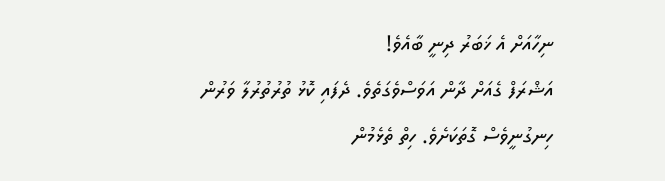ނިހާއަށް އެ ޚަބަރު ދިނީ ބާއެވެ!
އަޝްރަފް ގެއަށް ދާން އަވަސްވެގަތެވެ. ދެފައި ކޮޅު ތުރުތުރުލާ ވަރުން ހިނގުނީވެސް ގޮތަކަށެވެ. ހިތް ތެޅެމުން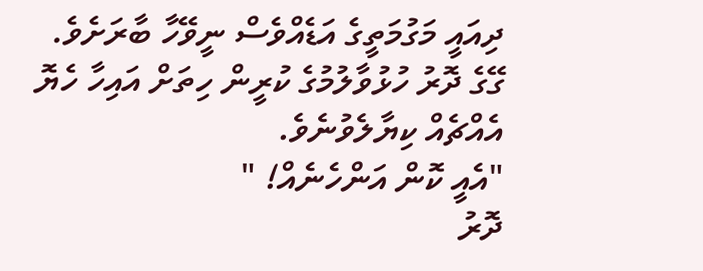ދިއައީ މަގުމަތީގެ އަޑެއްވެސް ނީވޭހާ ބާރަށެވެ. ގޭގެ ދޮރު ހުޅުވާލުމުގެ ކުރީން ހިތަށް އައިހާ ހެޔޮ އެއްޗެއް ކިޔާލެވުނެވެ.
"އެއީ ކޮން އަންހެނެއް! "
ދޮރު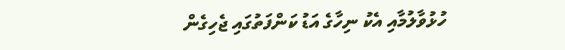ހުޅުވާލުމާއި އެކު ނިހާގެ އަޑު ކަންފަތުގައި ޖެހިގެން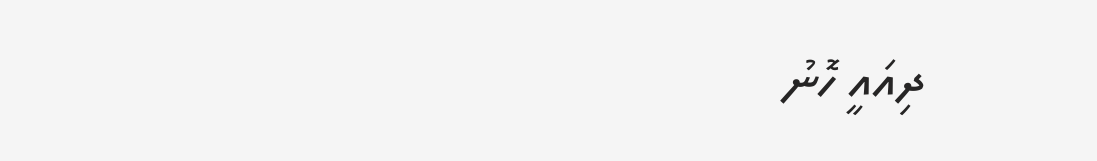ދިއައީ ހޮނު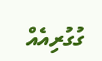ގުގުރިއެއް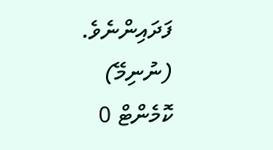ފަދައިންނެވެ.
(ނުނިމޭ)
ކޮމެންޓް 0